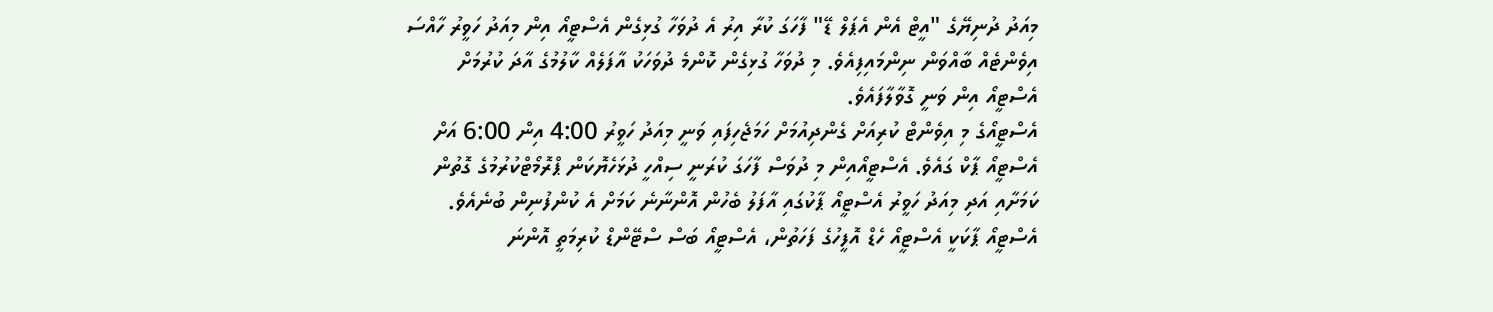މިއަދު ދުނިޔޭގެ "އީޓް އެން އެޕަލް ޑޭ" ފާހަގަ ކުރާ އިރު އެ ދުވަހާ ގުޅިގެން އެސްޓީއޯ އިން މިއަދު ހަވީރު ހާއްސަ އިވެންޓެއް ބާއްވަން ނިންމައިފިއެވެ. މި ދުވަހާ ގުޅިގެން ކޮންމެ ދުވަހަކު އާފަލެއް ކާލުމުގެ އާދަ ކުރުމަށް އެސްޓީއޯ އިން ވަނީ ގޮވާލާފައެވެ.
އެސްޓީއޯގެ މި އިވެންޓް ކުރިއަށް ގެންދިއުމަށް ހަމަޖެހިފައި ވަނީ މިއަދު ހަވީރު 4:00 އިން 6:00 އަށް އެސްޓީއޯ ޕާކް ގައެވެ. އެސްޓީއޯއިން މި ދުވަސް ފާހަގަ ކުރަނީ ސިއްހީ ދުޅަހެޔޮކަން ޕްރޮމޯޓްކުރުމުގެ ގޮތުން ކަމަށާއި އަދި މިއަދު ހަވީރު އެސްޓީއޯ ޕާކުގައި އާފަލު ބެހުން އޮންނާނެ ކަމަށް އެ ކުންފުނިން ބުނެއެވެ.
އެސްޓީއޯ ޕާކަކީ އެސްޓީއޯ ހެޑް އޮފީހުގެ ފަހަތުން، އެސްޓީއޯ ބަސް ސްޓޭންޑް ކުރިމަތީ އޮންނަ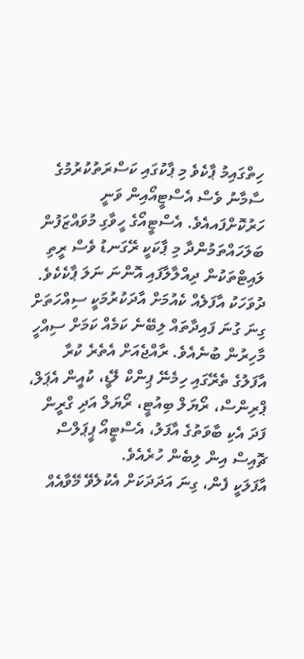ހިތްގައިމު ޕާކެވެ މި ޕާކުގައި ކަސްރަތުކުރުމުގެ ސާމާނު ވެސް އެސްޓީއޯއިން ވަނީ ހަރުކޮށްފައއެވެ. އެސްޓީއޯގެ ހީވާގި މުވައްޒަފުން ބަލަހައްތަމުންދާ މި ޕާކަކީ ރޭގަނޑު ވެސް ރީތި ލައިޓްތަކުން ދިއްލާލާފައި އޮންނަ ނަލަ ޕާކެކެވެ.
ދުވަހަކު އާފަލެއް ކެއުމަށް އާދަކުރުމަކީ ސިއްހަތަށް ގިނަ ގުނަ ފައިދާތައް ލިބޭނެ ކަމެއް ކަމަށް ސިއްހީ މާހިރުން ބުނެއެވެ. ރާއްޖެއަށް އެތެރެ ކުރާ އާފަލުގެ ތެރޭގައި ހިމެނޭ ޕިންކް ލޭޑީ، ކުއީން އެޕަލް، ޕްރިންސް، ރޯޔަލް ބިއުޓީ، ރޯޔަލް އަދި ގްރީން ފަދަ އެކި ބާވަތުގެ އާފަލު، އެސްޓީއޯ ޕީޕަލްސް ޗޮއިސް އިން ލިބެން ހުރެއެވެ.
އާފަލަކީ ފެން، ގިނަ އަދަދަކަށް އެކުލެވޭ މޭވާއެއް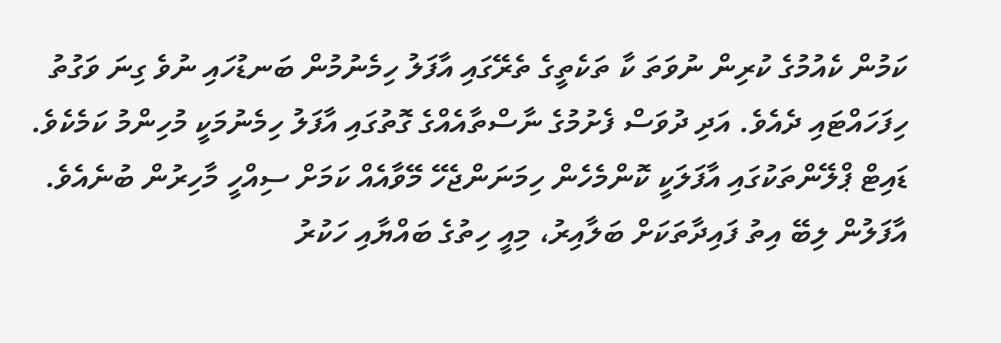ކަމުން ކެއުމުގެ ކުރިން ނުވަތަ ކާ ތަކެތީގެ ތެރޭގައި އާފަލު ހިމެނުމުން ބަނޑުހައި ނުވެ ގިނަ ވަގުތު ހިފަހައްޓައި ދެއެވެ. އަދި ދުވަސް ފެށުމުގެ ނާސްތާއެއްގެ ގޮތުގައި އާފަލު ހިމެނުމަކީ މުހިންމު ކަމެކެވެ. ޑައިޓް ޕްލޭންތަކުގައި އާފަލަކީ ކޮންމެހެން ހިމަނަންޖެހޭ މޭވާއެއް ކަމަށް ސިއްހީ މާހިރުން ބުނެއެވެ.
އާފަލުން ލިބޭ އިތު ފައިދާތަކަށް ބަލާއިރު، މިއީ ހިތުގެ ބައްޔާއި ހަކުރު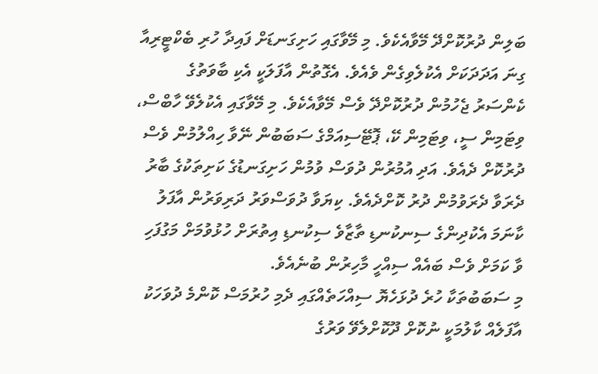ބަލިން ދުރުކޮށްދޭ މޭވާއެކެވެ. މި މޭވާގައި ހަށިގަނޑަށް ފައިދާ ހުރި ބެކްޓީރިއާ ގިނަ އަދަދަކަށް އެކުލެވިގެން ވެއެވެ. އެގޮތުން އާފަލަކީ އެކި ބާވަތުގެ ކެންސަރު ޖެހުމުން ދުރުކޮށްދޭ ވެސް މޭވާއެކެވެ. މި މޭވާގައި އެކުލެވޭ ހާބްސް، ވިޓަމިން ސީ، ވިޓަމިން ކޭ، ޕޮޓޭސިއަމްގެ ސަބަބުން ނޭވާ ހިއްލުމުން ވެސް ދުރުކޮށް ދެއެވެ. އަދި އުމުރުން ދުވަސް ވުމުން ހަށިގަނޑުގެ ކަށިތަކުގެ ބާރު ދެރަވާ ދެރަވުމުން ދުރު ކޮށްދެއެވެ. ކިޔަވާ ދުވަސްވަރު ދަރިވަރުން އާފަލު ކާނަމަ އެކުދިންގެ ސިނކުނޑި ތާޒާވެ ސިކުނޑި އިތުރަށް ހުޅުވުމަށް މަގުފަހި ވާ ކަމަށް ވެސް ބައެއް ސިއްހީ މާހިރުން ބުނެއެވެ.
މި ސަބަބުތަކާ ހުރެ ދުޅަހެޔޮ ސިއްހަތެއްގައި ދެމި ހުރުމަސް ކޮންމެ ދުވަހަކު އާފަލެއް ކާލުމަކީ ނުކޮށް ދޫކޮށްލެވޭ ވަރުގެ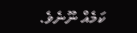ކަމެއް ނޫނެވެ.